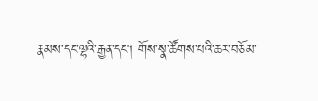རྣམས་དང་ལྷའི་རྒྱན་དང། གོས་སྣ་ཚོགས་པའི་ཆར་བཅོམ་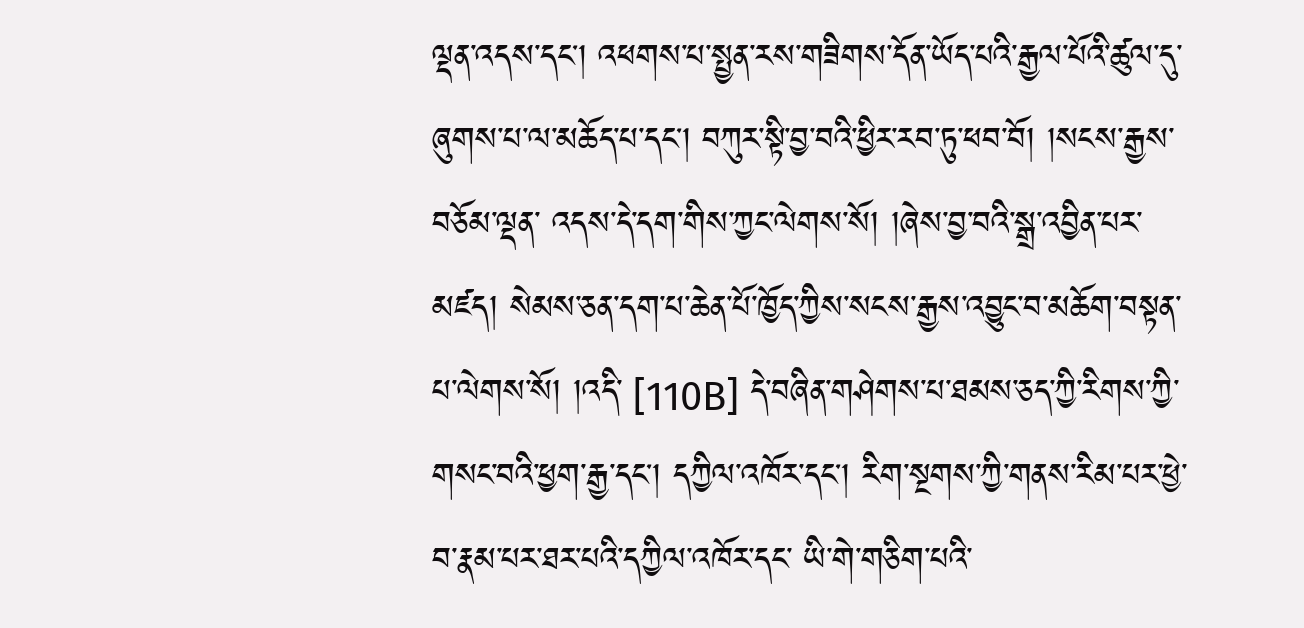ལྡན་འདས་དང། འཕགས་པ་སྤྱན་རས་གཟིགས་དོན་ཡོད་པའི་རྒྱལ་པོའི་ཚུལ་དུ་ཞུགས་པ་ལ་མཆོད་པ་དང། བཀུར་སྟི་བྱ་བའི་ཕྱིར་རབ་ཏུ་ཕབ་བོ། །སངས་རྒྱས་བཅོམ་ལྡན་ འདས་དེ་དག་གིས་ཀྱང་ལེགས་སོ། །ཞེས་བྱ་བའི་སྒྲ་འབྱིན་པར་མཛད། སེམས་ཅན་དག་པ་ཆེན་པོ་ཁྱོད་ཀྱིས་སངས་རྒྱས་འབྱུང་བ་མཆོག་བསྟན་པ་ལེགས་སོ། །འདི་ [110B] དེ་བཞིན་གཤེགས་པ་ཐམས་ཅད་ཀྱི་རིགས་ཀྱི་གསང་བའི་ཕྱག་རྒྱ་དང། དཀྱིལ་འཁོར་དང། རིག་སྔགས་ཀྱི་གནས་རིམ་པར་ཕྱེ་བ་རྣམ་པར་ཐར་པའི་དཀྱིལ་འཁོར་དང་ ཡི་གེ་གཅིག་པའི་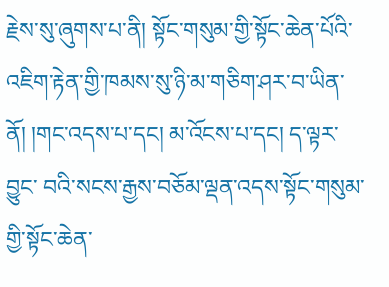རྗེས་སུ་ཞུགས་པ་ནི། སྟོང་གསུམ་གྱི་སྟོང་ཆེན་པོའི་འཇིག་རྟེན་གྱི་ཁམས་སུ་ཉི་མ་གཅིག་ཤར་བ་ཡིན་ནོ། །གང་འདས་པ་དང། མ་འོངས་པ་དང། ད་ལྟར་བྱུང་ བའི་སངས་རྒྱས་བཅོམ་ལྡན་འདས་སྟོང་གསུམ་གྱི་སྟོང་ཆེན་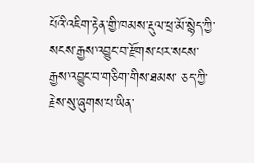པོའི་འཇིག་རྟེན་གྱི་ཁམས་རྡུལ་ཕྲ་མོ་སྙེད་ཀྱི་སངས་རྒྱས་འབྱུང་བ་རྫོགས་པར་སངས་རྒྱས་འབྱུང་བ་གཅིག་གིས་ཐམས་ ཅད་ཀྱི་རྗེས་སུ་ཞུགས་པ་ཡིན་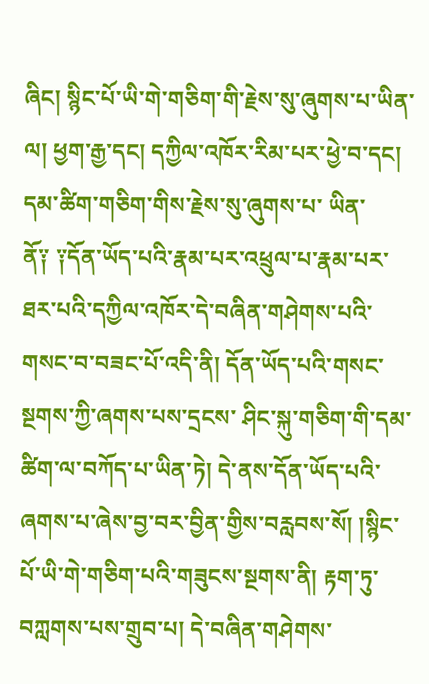ཞིང། སྙིང་པོ་ཡི་གེ་གཅིག་གི་རྗེས་སུ་ཞུགས་པ་ཡིན་ལ། ཕྱག་རྒྱ་དང། དཀྱིལ་འཁོར་རིམ་པར་ཕྱེ་བ་དང། དམ་ཚིག་གཅིག་གིས་རྗེས་སུ་ཞུགས་པ་ ཡིན་ནོ༑ ༑དོན་ཡོད་པའི་རྣམ་པར་འཕྲུལ་པ་རྣམ་པར་ཐར་པའི་དཀྱིལ་འཁོར་དེ་བཞིན་གཤེགས་པའི་གསང་བ་བཟང་པོ་འདི་ནི། དོན་ཡོད་པའི་གསང་སྔགས་ཀྱི་ཞགས་པས་དྲངས་ ཤིང་སྐུ་གཅིག་གི་དམ་ཚིག་ལ་བཀོད་པ་ཡིན་ཏེ། དེ་ནས་དོན་ཡོད་པའི་ཞགས་པ་ཞེས་བྱ་བར་བྱིན་གྱིས་བརླབས་སོ། །སྙིང་པོ་ཡི་གེ་གཅིག་པའི་གཟུངས་སྔགས་ནི། རྟག་ཏུ་ བཀླགས་པས་གྲུབ་པ། དེ་བཞིན་གཤེགས་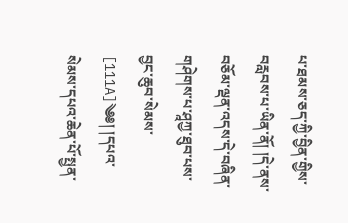པ་ཐམས་ཅད་ཀྱི་བྱིན་གྱིས་བརླབས་པ་ཡིན་ནོ། །དེ་ནས་བཅོམ་ལྡན་འདས་དེ་བཞིན་གཤེགས་པ་ཤཱཀྱ་ཐུབ་པས་བྱང་ཆུབ་སེམས་ [111A]༄༅། །དཔའ་སེམས་དཔའ་ཆེན་པོ་སྤྱན་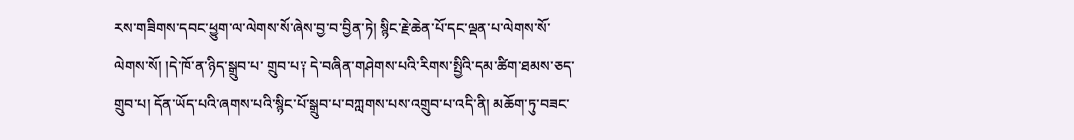རས་གཟིགས་དབང་ཕྱུག་ལ་ལེགས་སོ་ཞེས་བྱ་བ་བྱིན་ཏེ། སྙིང་རྗེ་ཆེན་པོ་དང་ལྡན་པ་ལེགས་སོ་ལེགས་སོ། །དེ་ཁོ་ན་ཉིད་སྒྲུབ་པ་ གྲུབ་པ༑ དེ་བཞིན་གཤེགས་པའི་རིགས་སྤྱིའི་དམ་ཚིག་ཐམས་ཅད་གྲུབ་པ། དོན་ཡོད་པའི་ཞགས་པའི་སྙིང་པོ་སྒྲུབ་པ་བཀླགས་པས་འགྲུབ་པ་འདི་ནི། མཆོག་ཏུ་བཟང་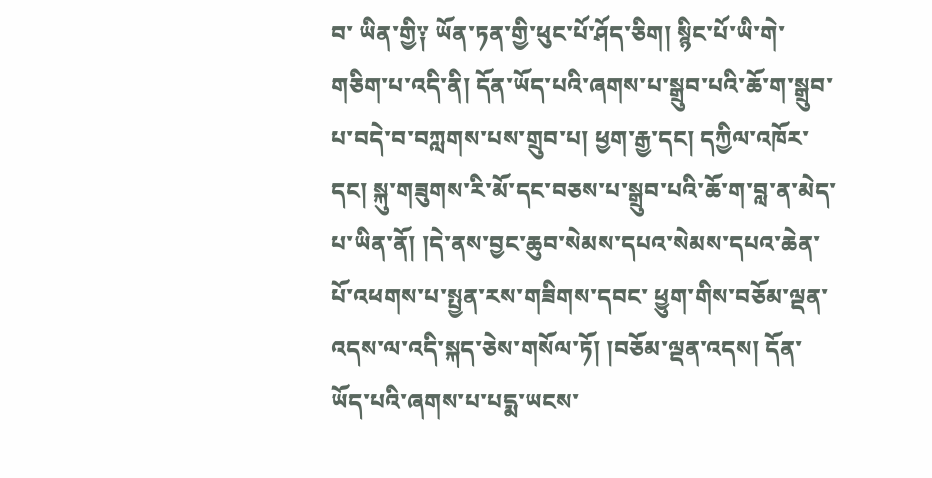བ་ ཡིན་གྱི༑ ཡོན་ཏན་གྱི་ཕུང་པོ་ཤོད་ཅིག། སྙིང་པོ་ཡི་གེ་གཅིག་པ་འདི་ནི། དོན་ཡོད་པའི་ཞགས་པ་སྒྲུབ་པའི་ཆོ་ག་སྒྲུབ་པ་བདེ་བ་བཀླགས་པས་གྲུབ་པ། ཕྱག་རྒྱ་དང། དཀྱིལ་འཁོར་ དང། སྐུ་གཟུགས་རི་མོ་དང་བཅས་པ་སྒྲུབ་པའི་ཆོ་ག་བླ་ན་མེད་པ་ཡིན་ནོ། །དེ་ནས་བྱང་ཆུབ་སེམས་དཔའ་སེམས་དཔའ་ཆེན་པོ་འཕགས་པ་སྤྱན་རས་གཟིགས་དབང་ ཕྱུག་གིས་བཅོམ་ལྡན་འདས་ལ་འདི་སྐད་ཅེས་གསོལ་ཏོ། །བཅོམ་ལྡན་འདས། དོན་ཡོད་པའི་ཞགས་པ་པདྨ་ཡངས་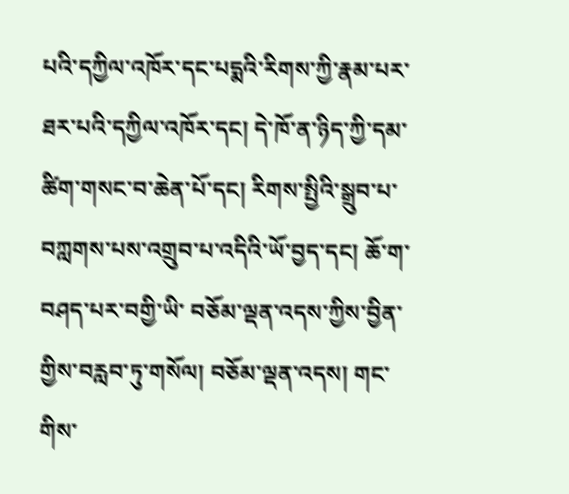པའི་དཀྱིལ་འཁོར་དང་པདྨའི་རིགས་ཀྱི་རྣམ་པར་ ཐར་པའི་དཀྱིལ་འཁོར་དང། དེ་ཁོ་ན་ཉིད་ཀྱི་དམ་ཚིག་གསང་བ་ཆེན་པོ་དང། རིགས་སྤྱིའི་སྒྲུབ་པ་བཀླགས་པས་འགྲུབ་པ་འདིའི་ཡོ་བྱད་དང། ཆོ་ག་བཤད་པར་བགྱི་ཡི་ བཅོམ་ལྡན་འདས་ཀྱིས་བྱིན་གྱིས་བརླབ་ཏུ་གསོལ། བཅོམ་ལྡན་འདས། གང་གིས་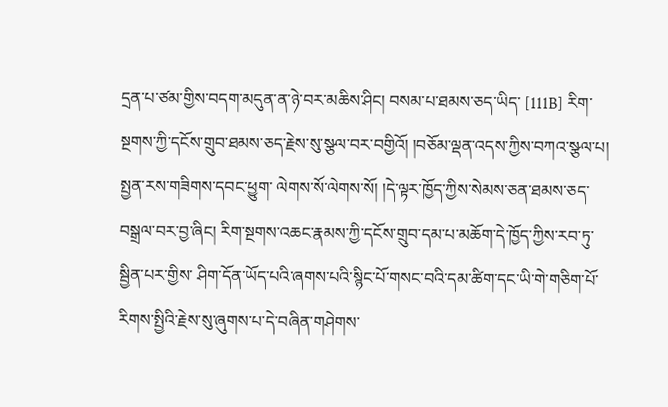དྲན་པ་ཙམ་གྱིས་བདག་མདུན་ན་ཉེ་བར་མཆིས་ཤིང། བསམ་པ་ཐམས་ཅད་ཡིད་ [111B] རིག་སྔགས་ཀྱི་དངོས་གྲུབ་ཐམས་ཅད་རྗེས་སུ་སྩལ་བར་བགྱིའོ། །བཅོམ་ལྡན་འདས་ཀྱིས་བཀའ་སྩལ་པ། སྤྱན་རས་གཟིགས་དབང་ཕྱུག་ ལེགས་སོ་ལེགས་སོ། །དེ་ལྟར་ཁྱོད་ཀྱིས་སེམས་ཅན་ཐམས་ཅད་བསྒྲལ་བར་བྱ་ཞིང། རིག་སྔགས་འཆང་རྣམས་ཀྱི་དངོས་གྲུབ་དམ་པ་མཆོག་དེ་ཁྱོད་ཀྱིས་རབ་ཏུ་སྦྱིན་པར་གྱིས་ ཤིག་དོན་ཡོད་པའི་ཞགས་པའི་སྙིང་པོ་གསང་བའི་དམ་ཚིག་དང་ཡི་གེ་གཅིག་པོ་རིགས་སྤྱིའི་རྗེས་སུ་ཞུགས་པ་དེ་བཞིན་གཤེགས་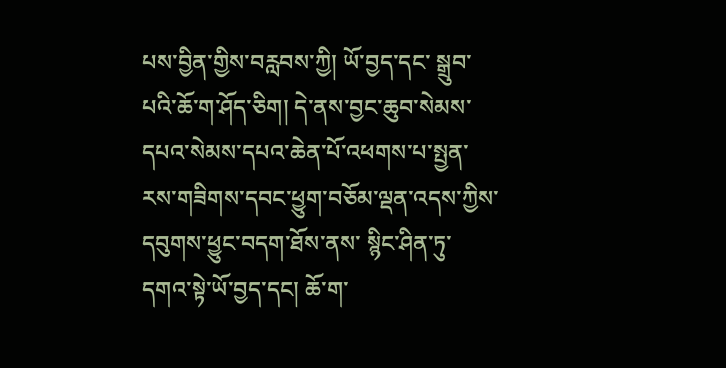པས་བྱིན་གྱིས་བརླབས་ཀྱི། ཡོ་བྱད་དང་ སྒྲུབ་པའི་ཆོ་ག་ཤོད་ཅིག། དེ་ནས་བྱང་ཆུབ་སེམས་དཔའ་སེམས་དཔའ་ཆེན་པོ་འཕགས་པ་སྤྱན་རས་གཟིགས་དབང་ཕྱུག་བཅོམ་ལྡན་འདས་ཀྱིས་དབུགས་ཕྱུང་བདག་ཐོས་ནས་ སྙིང་ཤིན་ཏུ་དགའ་སྟེ་ཡོ་བྱད་དང། ཆོ་ག་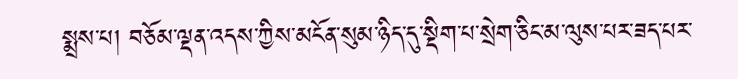སྨྲས་པ། བཅོམ་ལྡན་འདས་ཀྱིས་མངོན་སུམ་ཉིད་དུ་སྡིག་པ་སྲེག་ཅིང་མ་ལུས་པར་ཟད་པར་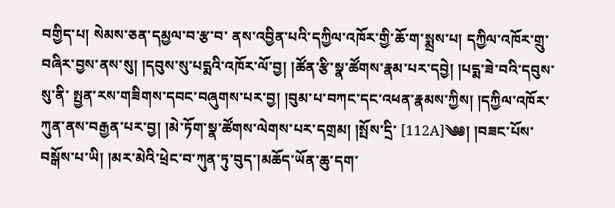བགྱིད་པ། སེམས་ཅན་དམྱལ་བ་རྩ་བ་ ནས་འབྱིན་པའི་དཀྱིལ་འཁོར་གྱི་ཆོ་ག་སྨྲས་པ། དཀྱིལ་འཁོར་གྲུ་བཞིར་བྱས་ནས་སུ། །དབུས་སུ་པདྨའི་འཁོར་ལོ་བྱ། །ཚོན་རྩི་སྣ་ཚོགས་རྣམ་པར་དབྱེ། །པདྨ་ཟེ་བའི་དབུས་སུ་ནི་ སྤྱན་རས་གཟིགས་དབང་བཞུགས་པར་བྱ། །བུམ་པ་བཀང་དང་འཕན་རྣམས་ཀྱིས། །དཀྱིལ་འཁོར་ཀུན་ནས་བརྒྱན་པར་བྱ། །མེ་ཏོག་སྣ་ཚོགས་ལེགས་པར་དགྲམ། །སྤོས་དྲི་ [112A]༄༅། །བཟང་པོས་བསྒོས་པ་ཡི། །མར་མེའི་ཕྲེང་བ་ཀུན་ཏུ་བུད་།མཆོད་ཡོན་ཆུ་དག་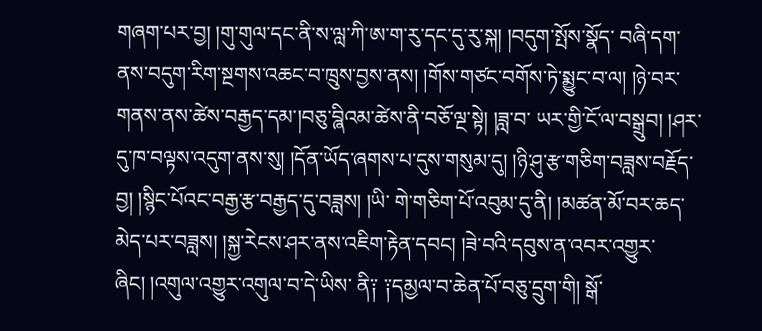གཞག་པར་བྱ། །གུ་གུལ་དང་ནི་ས་ལླ་ཀི་ཨ་ག་རུ་དང་དུ་རུ་སྐ། །བདུག་སྤོས་སྣོད་ བཞི་དག་ནས་བདུག་རིག་སྔགས་འཆང་བ་ཁྲུས་བྱས་ནས། །གོས་གཙང་བགོས་ཏེ་སྨྱུང་བ་ལ། །ཉེ་བར་གནས་ནས་ཚེས་བརྒྱད་དམ་།བཅུ་བྮིའམ་ཚེས་ནི་བཅོ་ལྔ་སྟེ། །ཟླ་བ་ ཡར་གྱི་ངོ་ལ་བསྒྲུབ། །ཤར་དུ་ཁ་བལྟས་འདུག་ནས་སུ། །དོན་ཡོད་ཞགས་པ་དུས་གསུམ་དུ། །ཉི་ཤུ་རྩ་གཅིག་བཟླས་བརྗོད་བྱ། །སྙིང་པོའང་བརྒྱ་རྩ་བརྒྱད་དུ་བཟླས། །ཡི་ གེ་གཅིག་པོ་འབུམ་དུ་ནི། །མཚན་མོ་བར་ཆད་མེད་པར་བཟླས། །སྐྱ་རེངས་ཤར་ནས་འཇིག་རྟེན་དབང། །ཟེ་བའི་དབུས་ན་འབར་འགྱུར་ཞིང། །འགུལ་འགྱུར་འགུལ་བ་དེ་ཡིས་ ནི༑ ༑དམྱལ་བ་ཆེན་པོ་བཅུ་དྲུག་གི། སྒོ་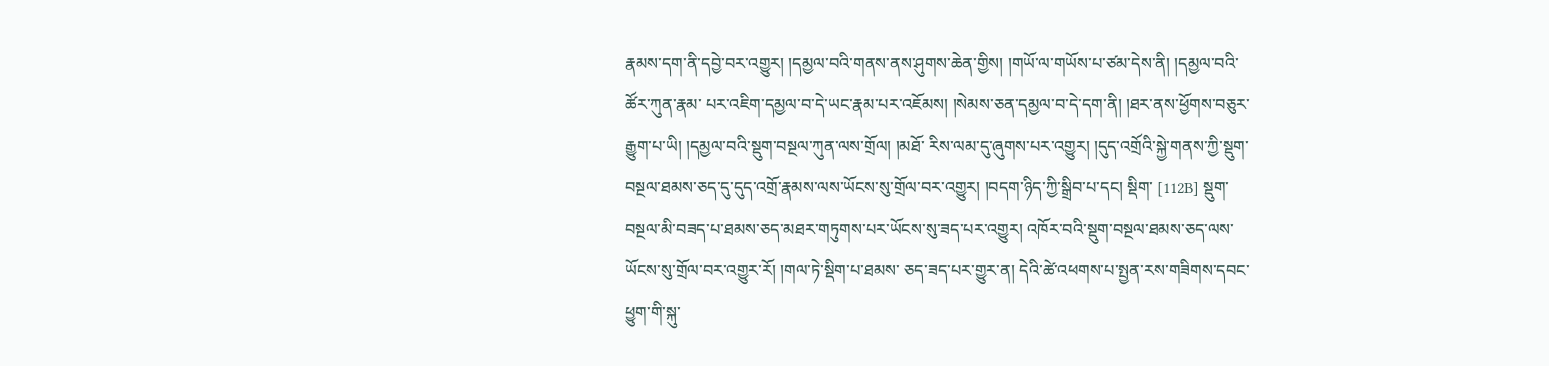རྣམས་དག་ནི་དབྱེ་བར་འགྱུར། །དམྱལ་བའི་གནས་ནས་ཤུགས་ཆེན་གྱིས། །གཡོ་ལ་གཡོས་པ་ཙམ་དེས་ནི། །དམྱལ་བའི་ཚོར་ཀུན་རྣམ་ པར་འཇིག་དམྱལ་བ་དེ་ཡང་རྣམ་པར་འཇོམས། །སེམས་ཅན་དམྱལ་བ་དེ་དག་ནི། །ཐར་ནས་ཕྱོགས་བཅུར་རྒྱུག་པ་ཡི། །དམྱལ་བའི་སྡུག་བསྔལ་ཀུན་ལས་གྲོལ། །མཐོ་ རིས་ལམ་དུ་ཞུགས་པར་འགྱུར། །དུད་འགྲོའི་སྐྱེ་གནས་ཀྱི་སྡུག་བསྔལ་ཐམས་ཅད་དུ་དུད་འགྲོ་རྣམས་ལས་ཡོངས་སུ་གྲོལ་བར་འགྱུར། །བདག་ཉིད་ཀྱི་སྒྲིབ་པ་དང། སྡིག་ [112B] སྡུག་བསྔལ་མི་བཟད་པ་ཐམས་ཅད་མཐར་གཏུགས་པར་ཡོངས་སུ་ཟད་པར་འགྱུར། འཁོར་བའི་སྡུག་བསྔལ་ཐམས་ཅད་ལས་ཡོངས་སུ་གྲོལ་བར་འགྱུར་རོ། །གལ་ཏེ་སྡིག་པ་ཐམས་ ཅད་ཟད་པར་གྱུར་ན། དེའི་ཚེ་འཕགས་པ་སྤྱན་རས་གཟིགས་དབང་ཕྱུག་གི་སྐུ་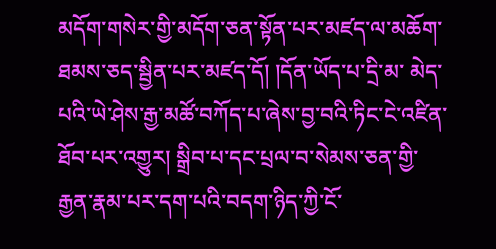མདོག་གསེར་གྱི་མདོག་ཅན་སྟོན་པར་མཛད་ལ་མཆོག་ཐམས་ཅད་སྦྱིན་པར་མཛད་དོ། །དོན་ཡོད་པ་དྲི་མ་ མེད་པའི་ཡེ་ཤེས་རྒྱ་མཚོ་བཀོད་པ་ཞེས་བྱ་བའི་ཏིང་ངེ་འཛིན་ཐོབ་པར་འགྱུར། སྒྲིབ་པ་དང་པྲལ་བ་སེམས་ཅན་གྱི་རྒྱན་རྣམ་པར་དག་པའི་བདག་ཉིད་ཀྱི་ངོ་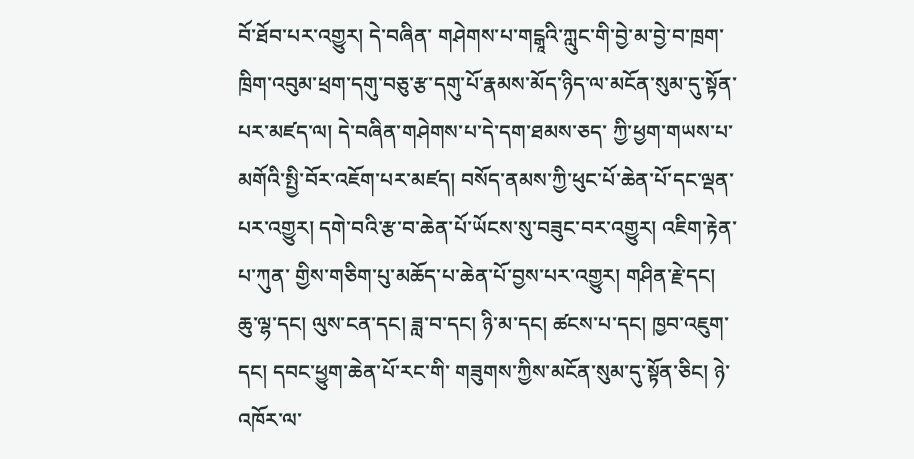བོ་ཐོབ་པར་འགྱུར། དེ་བཞིན་ གཤེགས་པ་གངྒཱའི་ཀླུང་གི་བྱེ་མ་བྱེ་བ་ཁྲག་ཁྲིག་འབུམ་ཕྲག་དགུ་བཅུ་རྩ་དགུ་པོ་རྣམས་མོད་ཉིད་ལ་མངོན་སུམ་དུ་སྟོན་པར་མཛད་ལ། དེ་བཞིན་གཤེགས་པ་དེ་དག་ཐམས་ཅད་ ཀྱི་ཕྱག་གཡས་པ་མགོའི་སྤྱི་བོར་འཇོག་པར་མཛད། བསོད་ནམས་ཀྱི་ཕུང་པོ་ཆེན་པོ་དང་ལྡན་པར་འགྱུར། དགེ་བའི་རྩ་བ་ཆེན་པོ་ཡོངས་སུ་བཟུང་བར་འགྱུར། འཇིག་རྟེན་པ་ཀུན་ གྱིས་གཅིག་པུ་མཆོད་པ་ཆེན་པོ་བྱས་པར་འགྱུར། གཤིན་རྗེ་དང། ཆུ་ལྷ་དང། ལུས་ངན་དང། ཟླ་བ་དང། ཉི་མ་དང། ཚངས་པ་དང། ཁྱབ་འཇུག་དང། དབང་ཕྱུག་ཆེན་པོ་རང་གི་ གཟུགས་ཀྱིས་མངོན་སུམ་དུ་སྟོན་ཅིང། ཉེ་འཁོར་ལ་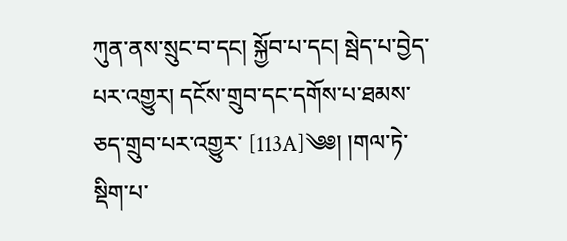ཀུན་ནས་སྲུང་བ་དང། སྐྱོབ་པ་དང། སྦེད་པ་བྱེད་པར་འགྱུར། དངོས་གྲུབ་དང་དགོས་པ་ཐམས་ཅད་གྲུབ་པར་འགྱུར་ [113A]༄༅། །གལ་ཏེ་སྡིག་པ་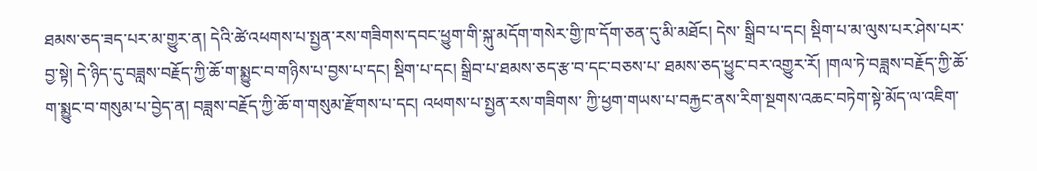ཐམས་ཅད་ཟད་པར་མ་གྱུར་ན། དེའི་ཚེ་འཕགས་པ་སྤྱན་རས་གཟིགས་དབང་ཕྱུག་གི་སྐུ་མདོག་གསེར་གྱི་ཁ་དོག་ཅན་དུ་མི་མཐོང། དེས་ སྒྲིབ་པ་དང། སྡིག་པ་མ་ལུས་པར་ཤེས་པར་བྱ་སྟེ། དེ་ཉིད་དུ་བཟླས་བརྗོད་ཀྱི་ཆོ་ག་སྨྱུང་བ་གཉིས་པ་བྱས་པ་དང། སྡིག་པ་དང། སྒྲིབ་པ་ཐམས་ཅད་རྩ་བ་དང་བཅས་པ་ ཐམས་ཅད་ཕྱུང་བར་འགྱུར་རོ། །གལ་ཏེ་བཟླས་བརྗོད་ཀྱི་ཆོ་ག་སྨྱུང་བ་གསུམ་པ་བྱེད་ན། བཟླས་བརྗོད་ཀྱི་ཆོ་ག་གསུམ་རྫོགས་པ་དང། འཕགས་པ་སྤྱན་རས་གཟིགས་ ཀྱི་ཕྱག་གཡས་པ་བརྐྱང་ནས་རིག་སྔགས་འཆང་བཏེག་སྟེ་མོད་ལ་འཇིག་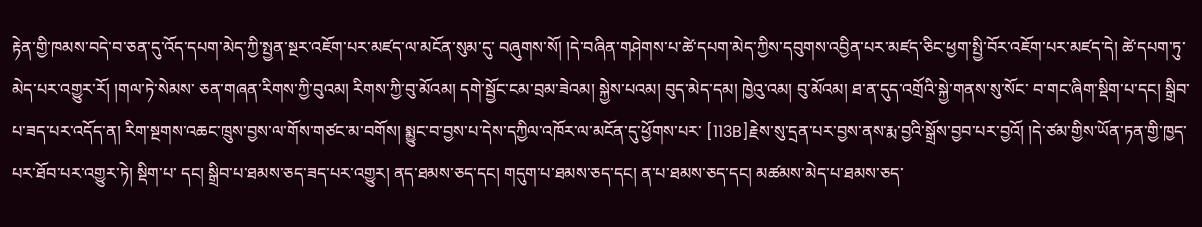རྟེན་གྱི་ཁམས་བདེ་བ་ཅན་དུ་འོད་དཔག་མེད་ཀྱི་སྤྱན་སྔར་འཇོག་པར་མཛད་ལ་མངོན་སུམ་དུ་ བཞུགས་སོ། །དེ་བཞིན་གཤེགས་པ་ཚེ་དཔག་མེད་ཀྱིས་དབུགས་འབྱིན་པར་མཛད་ཅིང་ཕྱག་སྤྱི་བོར་འཇོག་པར་མཛད་དེ། ཚེ་དཔག་ཏུ་མེད་པར་འགྱུར་རོ། །གལ་ཏེ་སེམས་ ཅན་གཞན་རིགས་ཀྱི་བུའམ། རིགས་ཀྱི་བུ་མོའམ། དགེ་སྦྱོང་ངམ་བྲམ་ཟེའམ། སྐྱེས་པའམ། བུད་མེད་དམ། ཁྱེའུ་འམ། བུ་མོའམ། ཐ་ན་དུད་འགྲོའི་སྐྱེ་གནས་སུ་སོང་ བ་གང་ཞིག་སྡིག་པ་དང། སྒྲིབ་པ་ཟད་པར་འདོད་ན། རིག་སྔགས་འཆང་ཁྲུས་བྱས་ལ་གོས་གཙང་མ་བགོས། སྨྱུང་བ་བྱས་པ་དེས་དཀྱིལ་འཁོར་ལ་མངོན་དུ་ཕྱོགས་པར་ [113B]རྗེས་སུ་དྲན་པར་བྱས་ནས་རྨ་བྱའི་སྒྲོས་བྱབ་པར་བྱའོ། །དེ་ཙམ་གྱིས་ཡོན་ཏན་གྱི་ཁྱད་པར་ཐོབ་པར་འགྱུར་ཏེ། སྡིག་པ་ དང། སྒྲིབ་པ་ཐམས་ཅད་ཟད་པར་འགྱུར། ནད་ཐམས་ཅད་དང། གདུག་པ་ཐམས་ཅད་དང། ན་པ་ཐམས་ཅད་དང། མཚམས་མེད་པ་ཐམས་ཅད་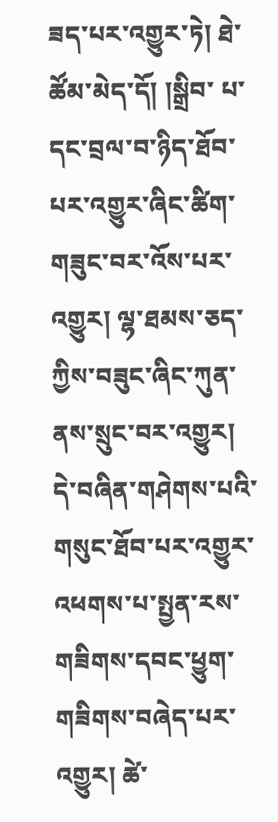ཟད་པར་འགྱུར་ཏེ། ཐེ་ཚོམ་མེད་དོ། །སྒྲིབ་ པ་དང་བྲལ་བ་ཉིད་ཐོབ་པར་འགྱུར་ཞིང་ཚིག་གཟུང་བར་འོས་པར་འགྱུར། ལྷ་ཐམས་ཅད་ཀྱིས་བཟུང་ཞིང་ཀུན་ནས་སྲུང་བར་འགྱུར། དེ་བཞིན་གཤེགས་པའི་གསུང་ཐོབ་པར་འགྱུར་ འཕགས་པ་སྤྱན་རས་གཟིགས་དབང་ཕྱུག་གཟིགས་བཞེད་པར་འགྱུར། ཚེ་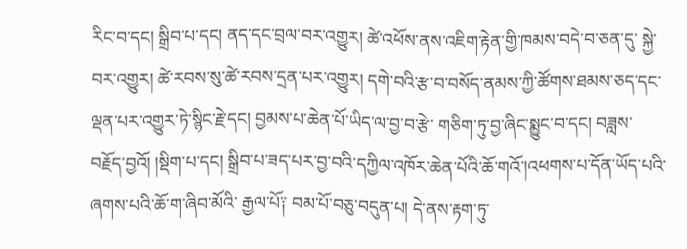རིང་བ་དང། སྒྲིབ་པ་དང། ནད་དང་བྲལ་བར་འགྱུར། ཚེ་འཕོས་ནས་འཇིག་རྟེན་གྱི་ཁམས་བདེ་བ་ཅན་དུ་ སྐྱེ་བར་འགྱུར། ཚེ་རབས་སུ་ཚེ་རབས་དྲན་པར་འགྱུར། དགེ་བའི་རྩ་བ་བསོད་ནམས་ཀྱི་ཚོགས་ཐམས་ཅད་དང་ལྡན་པར་འགྱུར་ཏེ་སྙིང་རྗེ་དང། བྱམས་པ་ཆེན་པོ་ཡིད་ལ་བྱ་བ་རྩེ་ གཅིག་ཏུ་བྱ་ཞིང་སྨྱུང་བ་དང། བཟླས་བརྗོད་བྱའོ། །སྡིག་པ་དང། སྒྲིབ་པ་ཟད་པར་བྱ་བའི་དཀྱིལ་འཁོར་ཆེན་པོའི་ཆོ་གའོ་།འཕགས་པ་དོན་ཡོད་པའི་ཞགས་པའི་ཆོ་ག་ཞིབ་མོའི་ རྒྱལ་པོ༑ བམ་པོ་བཅུ་བདུན་པ། དེ་ནས་རྟག་ཏུ་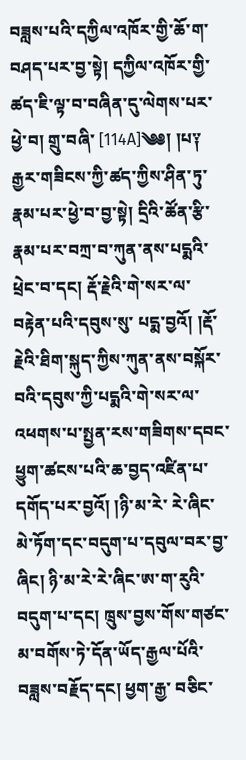བཟླས་པའི་དཀྱིལ་འཁོར་གྱི་ཆོ་ག་བཤད་པར་བྱ་སྟེ། དཀྱིལ་འཁོར་གྱི་ཚད་ཇི་ལྟ་བ་བཞིན་དུ་ལེགས་པར་ཕྱེ་བ། གྲུ་བཞི་ [114A]༄༅། །པ༑ རྒྱར་གཟིངས་ཀྱི་ཚད་ཀྱིས་ཤིན་ཏུ་རྣམ་པར་ཕྱེ་བ་བྱ་སྟེ། དྲིའི་ཚོན་རྩི་རྣམ་པར་བཀྲ་བ་ཀུན་ནས་པདྨའི་ཕྲེང་བ་དང། རྡོ་རྗེའི་གེ་སར་ལ་བརྟེན་པའི་དབུས་སུ་ པདྨ་བྱའོ། །རྡོ་རྗེའི་ཐིག་སྐུད་ཀྱིས་ཀུན་ནས་བསྐོར་བའི་དབུས་ཀྱི་པདྨའི་གེ་སར་ལ་འཕགས་པ་སྤྱན་རས་གཟིགས་དབང་ཕྱུག་ཚངས་པའི་ཆ་བྱད་འཛིན་པ་དགོད་པར་བྱའོ། །ཉི་མ་རེ་ རེ་ཞིང་མེ་ཏོག་དང་བདུག་པ་དབུལ་བར་བྱ་ཞིང། ཉི་མ་རེ་རེ་ཞིང་ཨ་ག་རུའི་བདུག་པ་དང། ཁྲུས་བྱས་གོས་གཙང་མ་བགོས་ཏེ་དོན་ཡོད་རྒྱལ་པོའི་བཟླས་བརྗོད་དང། ཕྱག་རྒྱ་ བཅིང་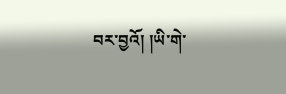བར་བྱའོ། །ཡི་གེ་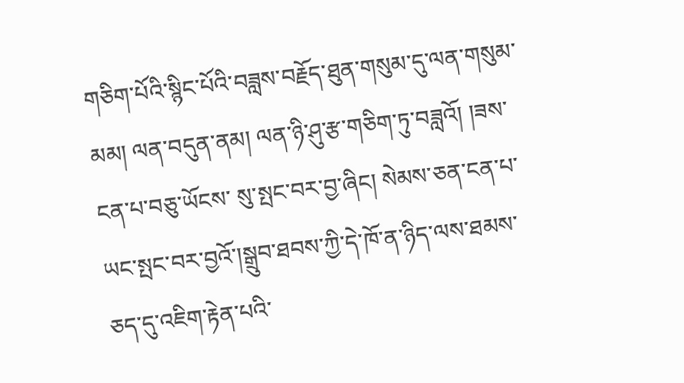གཅིག་པོའི་སྙིང་པོའི་བཟླས་བརྗོད་ཐུན་གསུམ་དུ་ལན་གསུམ་མམ། ལན་བདུན་ནམ། ལན་ཉི་ཤུ་རྩ་གཅིག་ཏུ་བཟླའོ། །ཟས་ངན་པ་བཅུ་ཡོངས་ སུ་སྤང་བར་བྱ་ཞིང། སེམས་ཅན་ངན་པ་ཡང་སྤང་བར་བྱའོ་།སྒྲུབ་ཐབས་ཀྱི་དེ་ཁོ་ན་ཉིད་ལས་ཐམས་ཅད་དུ་འཇིག་རྟེན་པའི་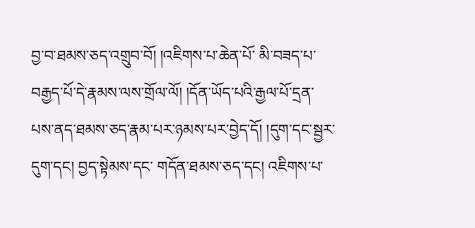བྱ་བ་ཐམས་ཅད་འགྲུབ་བོ། །འཇིགས་པ་ཆེན་པོ་ མི་བཟད་པ་བརྒྱད་པོ་དེ་རྣམས་ལས་གྲོལ་ལོ། །དོན་ཡོད་པའི་རྒྱལ་པོ་དྲན་པས་ནད་ཐམས་ཅད་རྣམ་པར་ཉམས་པར་བྱེད་དོ། །དུག་དང་སྦྱར་དུག་དང། བྱད་སྟེམས་དང་ གདོན་ཐམས་ཅད་དང། འཇིགས་པ་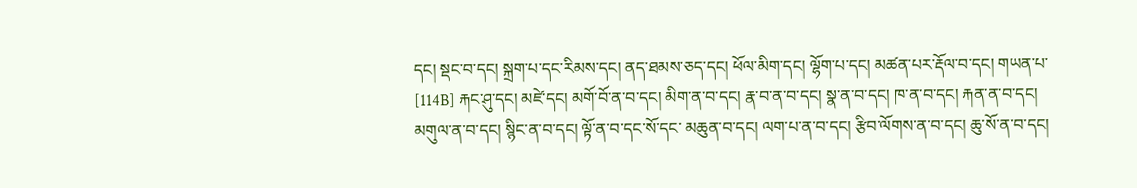དང། སྡང་བ་དང། སྐྲག་པ་དང་རིམས་དང། ནད་ཐམས་ཅད་དང། ཕོལ་མིག་དང། ལྷོག་པ་དང། མཚན་པར་རྡོལ་བ་དང། གཡན་པ་ [114B] རྐང་ཤུ་དང། མཛེ་དང། མགོ་བོ་ན་བ་དང། མིག་ན་བ་དང། རྣ་བ་ན་བ་དང། སྣ་ན་བ་དང། ཁ་ན་བ་དང། རྐན་ན་བ་དང། མགུལ་ན་བ་དང། སྙིང་ན་བ་དང། ལྟོ་ན་བ་དང་སོ་དང་ མཆུན་བ་དང། ལག་པ་ན་བ་དང། རྩིབ་ལོགས་ན་བ་དང། ཆུ་སོ་ན་བ་དང།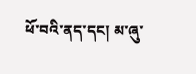ཕོ་བའི་ནད་དང། མ་ཞུ་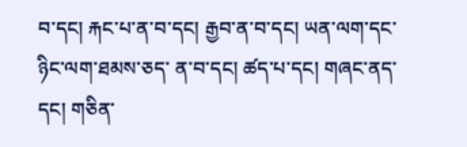བ་དང། རྐང་པ་ན་བ་དང། རྒྱབ་ན་བ་དང། ཡན་ལག་དང་ཉིང་ལག་ཐམས་ཅད་ ན་བ་དང། ཚད་པ་དང། གཞང་ནད་དང། གཅིན་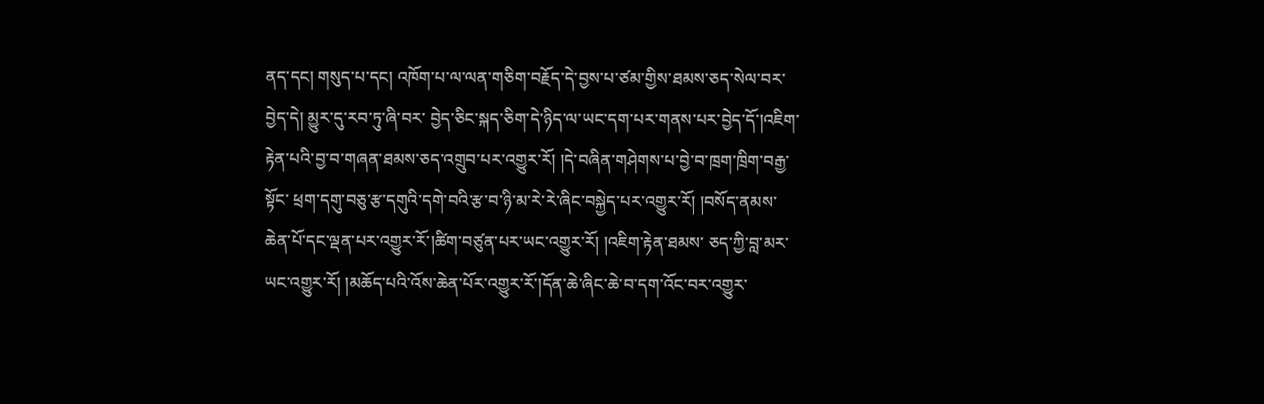ནད་དང། གསུད་པ་དང། འཁོག་པ་ལ་ལན་གཅིག་བརྗོད་དེ་བྱས་པ་ཙམ་གྱིས་ཐམས་ཅད་སེལ་བར་བྱེད་དེ། མྱུར་དུ་རབ་ཏུ་ཞི་བར་ བྱེད་ཅིང་སྐད་ཅིག་དེ་ཉིད་ལ་ཡང་དག་པར་གནས་པར་བྱེད་དོ་།འཇིག་རྟེན་པའི་བྱ་བ་གཞན་ཐམས་ཅད་འགྲུབ་པར་འགྱུར་རོ། །དེ་བཞིན་གཤེགས་པ་བྱེ་བ་ཁྲག་ཁྲིག་བརྒྱ་སྟོང་ ཕྲག་དགུ་བཅུ་རྩ་དགུའི་དགེ་བའི་རྩ་བ་ཉི་མ་རེ་རེ་ཞིང་བསྐྱེད་པར་འགྱུར་རོ། །བསོད་ནམས་ཆེན་པོ་དང་ལྡན་པར་འགྱུར་རོ་།ཚིག་བཙུན་པར་ཡང་འགྱུར་རོ། །འཇིག་རྟེན་ཐམས་ ཅད་ཀྱི་བླ་མར་ཡང་འགྱུར་རོ། །མཆོད་པའི་འོས་ཆེན་པོར་འགྱུར་རོ་།དོན་ཆེ་ཞིང་ཆེ་བ་དག་འོང་བར་འགྱུར་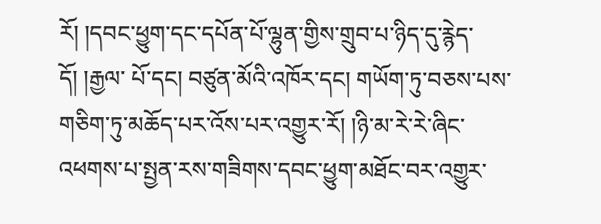རོ། །དབང་ཕྱུག་དང་དཔོན་པོ་ལྷུན་གྱིས་གྲུབ་པ་ཉིད་དུ་རྙེད་དོ། །རྒྱལ་ པོ་དང། བཙུན་མོའི་འཁོར་དང། གཡོག་ཏུ་བཅས་པས་གཅིག་ཏུ་མཆོད་པར་འོས་པར་འགྱུར་རོ། །ཉི་མ་རེ་རེ་ཞིང་འཕགས་པ་སྤྱན་རས་གཟིགས་དབང་ཕྱུག་མཐོང་བར་འགྱུར་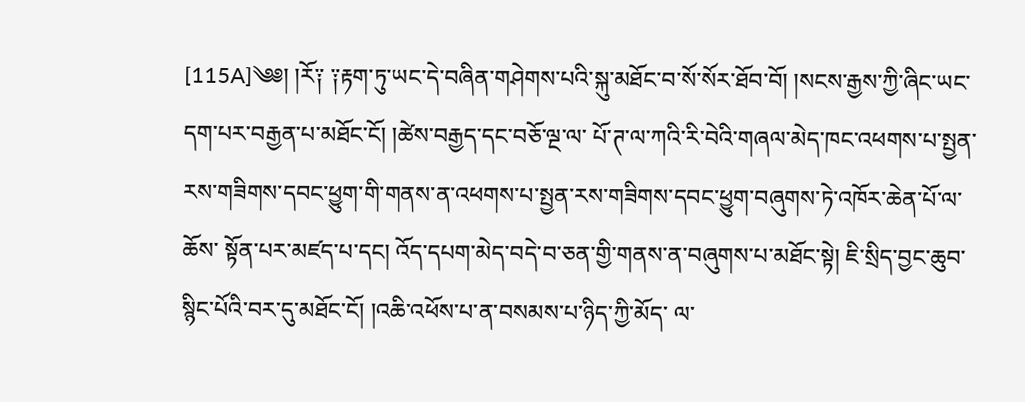[115A]༄༅། །རོ༑ ༑རྟག་ཏུ་ཡང་དེ་བཞིན་གཤེགས་པའི་སྐུ་མཐོང་བ་སོ་སོར་ཐོབ་བོ། །སངས་རྒྱས་ཀྱི་ཞིང་ཡང་དག་པར་བརྒྱན་པ་མཐོང་ངོ། །ཚེས་བརྒྱད་དང་བཅོ་ལྔ་ལ་ པོ་ཊ་ལ་ཀའི་རི་བེའི་གཞལ་མེད་ཁང་འཕགས་པ་སྤྱན་རས་གཟིགས་དབང་ཕྱུག་གི་གནས་ན་འཕགས་པ་སྤྱན་རས་གཟིགས་དབང་ཕྱུག་བཞུགས་ཏེ་འཁོར་ཆེན་པོ་ལ་ཆོས་ སྟོན་པར་མཛད་པ་དང། འོད་དཔག་མེད་བདེ་བ་ཅན་གྱི་གནས་ན་བཞུགས་པ་མཐོང་སྟེ། ཇི་སྲིད་བྱང་ཆུབ་སྙིང་པོའི་བར་དུ་མཐོང་ངོ། །འཆི་འཕོས་པ་ན་བསམས་པ་ཉིད་ཀྱི་མོད་ ལ་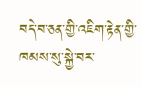བདེ་བ་ཅན་གྱི་འཇིག་རྟེན་གྱི་ཁམས་སུ་སྐྱེ་བར་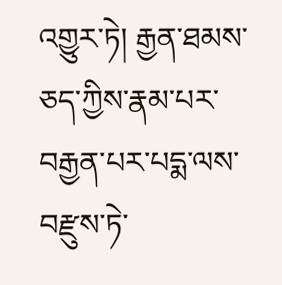འགྱུར་ཏེ། རྒྱན་ཐམས་ཅད་ཀྱིས་རྣམ་པར་བརྒྱན་པར་པདྨ་ལས་བརྫུས་ཏེ་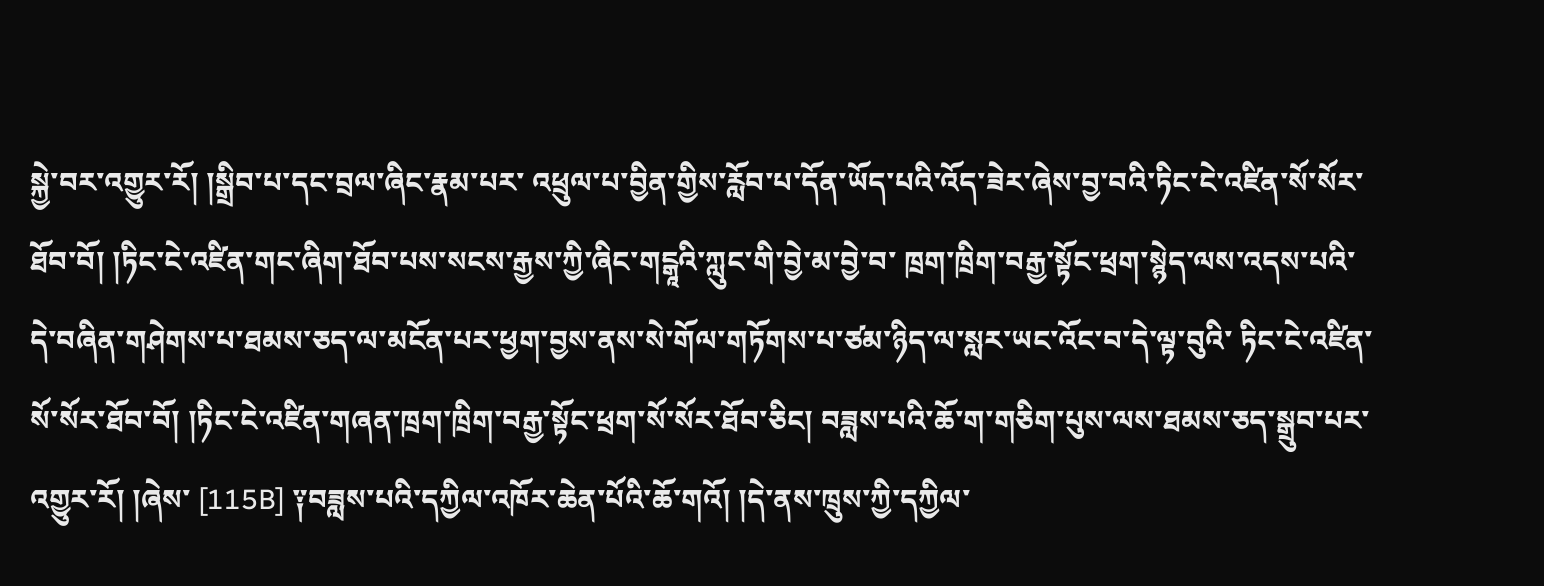སྐྱེ་བར་འགྱུར་རོ། །སྒྲིབ་པ་དང་བྲལ་ཞིང་རྣམ་པར་ འཕྲུལ་པ་བྱིན་གྱིས་རློབ་པ་དོན་ཡོད་པའི་འོད་ཟེར་ཞེས་བྱ་བའི་ཏིང་ངེ་འཛིན་སོ་སོར་ཐོབ་བོ། །ཏིང་ངེ་འཛིན་གང་ཞིག་ཐོབ་པས་སངས་རྒྱས་ཀྱི་ཞིང་གངྒཱའི་ཀླུང་གི་བྱེ་མ་བྱེ་བ་ ཁྲག་ཁྲིག་བརྒྱ་སྟོང་ཕྲག་སྙེད་ལས་འདས་པའི་དེ་བཞིན་གཤེགས་པ་ཐམས་ཅད་ལ་མངོན་པར་ཕྱག་བྱས་ནས་སེ་གོལ་གཏོགས་པ་ཙམ་ཉིད་ལ་སླར་ཡང་འོང་བ་དེ་ལྟ་བུའི་ ཏིང་ངེ་འཛིན་སོ་སོར་ཐོབ་བོ། །ཏིང་ངེ་འཛིན་གཞན་ཁྲག་ཁྲིག་བརྒྱ་སྟོང་ཕྲག་སོ་སོར་ཐོབ་ཅིང། བཟླས་པའི་ཆོ་ག་གཅིག་པུས་ལས་ཐམས་ཅད་སྒྲུབ་པར་འགྱུར་རོ། །ཞེས་ [115B] ༑བཟླས་པའི་དཀྱིལ་འཁོར་ཆེན་པོའི་ཆོ་གའོ། །དེ་ནས་ཁྲུས་ཀྱི་དཀྱིལ་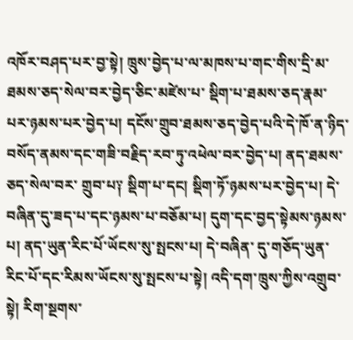འཁོར་བཤད་པར་བྱ་སྟེ། ཁྲུས་བྱེད་པ་ལ་མཁས་པ་གང་གིས་དྲི་མ་ཐམས་ཅད་སེལ་བར་བྱེད་ཅིང་མཛེས་པ་ སྡིག་པ་ཐམས་ཅད་རྣམ་པར་ཉམས་པར་བྱེད་པ། དངོས་གྲུབ་ཐམས་ཅད་བྱེད་པའི་དེ་ཁོ་ན་ཉིད་བསོད་ནམས་དང་གཟི་བརྗིད་རབ་ཏུ་འཕེལ་བར་བྱེད་པ། ནད་ཐམས་ཅད་སེལ་བར་ གྲུབ་པ༑ སྡིག་པ་དང། སྡིག་ཏོ་ཉམས་པར་བྱེད་པ། དེ་བཞིན་དུ་ཟད་པ་དང་ཉམས་པ་བཅོམ་པ། དུག་དང་བྱད་སྟེམས་ཉམས་པ། ནད་ཡུན་རིང་པོ་ཡོངས་སུ་སྤངས་པ། དེ་བཞིན་ དུ་གཅོད་ཡུན་རིང་པོ་དང་རིམས་ཡོངས་སུ་སྤངས་པ་སྟེ། འདི་དག་ཁྲུས་ཀྱིས་འགྲུབ་སྟེ། རིག་སྔགས་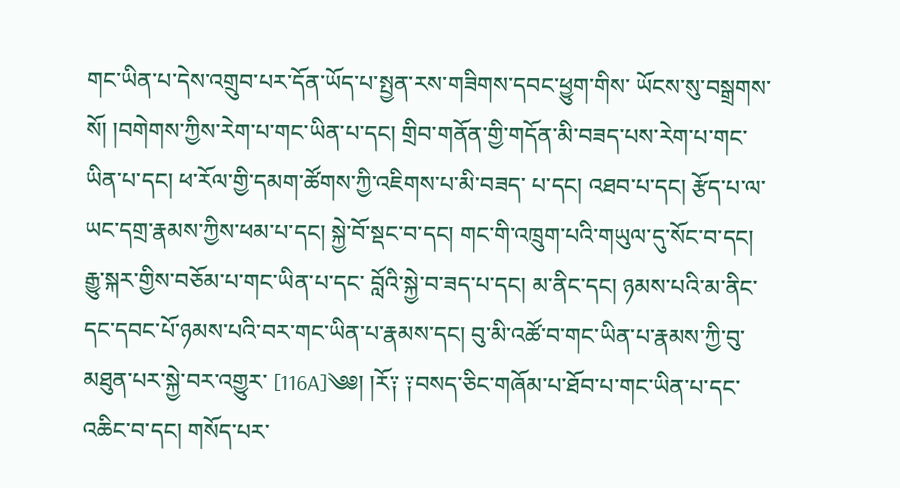གང་ཡིན་པ་དེས་འགྲུབ་པར་དོན་ཡོད་པ་སྤྱན་རས་གཟིགས་དབང་ཕྱུག་གིས་ ཡོངས་སུ་བསྒྲགས་སོ། །བགེགས་ཀྱིས་རེག་པ་གང་ཡིན་པ་དང། གྲིབ་གནོན་གྱི་གདོན་མི་བཟད་པས་རེག་པ་གང་ཡིན་པ་དང། ཕ་རོལ་གྱི་དམག་ཚོགས་ཀྱི་འཇིགས་པ་མི་བཟད་ པ་དང། འཐབ་པ་དང། རྩོད་པ་ལ་ཡང་དགྲ་རྣམས་ཀྱིས་ཕམ་པ་དང། སྐྱེ་བོ་སྡང་བ་དང། གང་གི་འཁྲུག་པའི་གཡུལ་དུ་སོང་བ་དང། རྒྱུ་སྐར་གྱིས་བཅོམ་པ་གང་ཡིན་པ་དང་ བློའི་སྐྱེ་བ་ཟད་པ་དང། མ་ནིང་དང། ཉམས་པའི་མ་ནིང་དང་དབང་པོ་ཉམས་པའི་བར་གང་ཡིན་པ་རྣམས་དང། བུ་མི་འཚོ་བ་གང་ཡིན་པ་རྣམས་ཀྱི་བུ་མཐུན་པར་སྐྱེ་བར་འགྱུར་ [116A]༄༅། །རོ༑ ༑བསད་ཅིང་གཞོམ་པ་ཐོབ་པ་གང་ཡིན་པ་དང་འཆིང་བ་དང། གསོད་པར་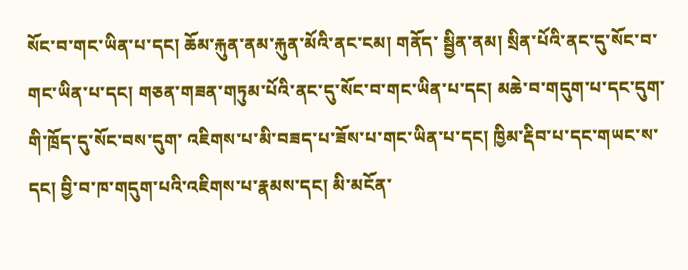སོང་བ་གང་ཡིན་པ་དང། ཆོམ་རྐུན་ནམ་རྐུན་མོའི་ནང་ངམ། གནོད་ སྦྱིན་ནམ། སྲིན་པོའི་ནང་དུ་སོང་བ་གང་ཡིན་པ་དང། གཅན་གཟན་གཏུམ་པོའི་ནང་དུ་སོང་བ་གང་ཡིན་པ་དང། མཆེ་བ་གདུག་པ་དང་དུག་གི་ཁྲོད་དུ་སོང་བས་དུག་ འཇིགས་པ་མི་བཟད་པ་ཟོས་པ་གང་ཡིན་པ་དང། ཁྱིམ་རྡིབ་པ་དང་གཡང་ས་དང། བྱི་བ་ཁ་གདུག་པའི་འཇིགས་པ་རྣམས་དང། མི་མངོན་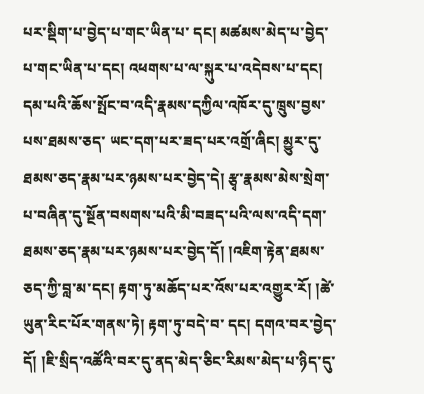པར་སྡིག་པ་བྱེད་པ་གང་ཡིན་པ་ དང། མཚམས་མེད་པ་བྱེད་པ་གང་ཡིན་པ་དང། འཕགས་པ་ལ་སྐུར་པ་འདེབས་པ་དང། དམ་པའི་ཆོས་སྤོང་བ་འདི་རྣམས་དཀྱིལ་འཁོར་དུ་ཁྲུས་བྱས་པས་ཐམས་ཅད་ ཡང་དག་པར་ཟད་པར་འགྲོ་ཞིང། མྱུར་དུ་ཐམས་ཅད་རྣམ་པར་ཉམས་པར་བྱེད་དེ། རྩྭ་རྣམས་མེས་སྲེག་པ་བཞིན་དུ་སྔོན་བསགས་པའི་མི་བཟད་པའི་ལས་འདི་དག་ ཐམས་ཅད་རྣམ་པར་ཉམས་པར་བྱེད་དོ། །འཇིག་རྟེན་ཐམས་ཅད་ཀྱི་བླ་མ་དང། རྟག་ཏུ་མཆོད་པར་འོས་པར་འགྱུར་རོ། །ཚེ་ཡུན་རིང་པོར་གནས་ཏེ། རྟག་ཏུ་བདེ་བ་ དང། དགའ་བར་བྱེད་དོ། །ཇི་སྲིད་འཚོའི་བར་དུ་ནད་མེད་ཅིང་རིམས་མེད་པ་ཉིད་དུ་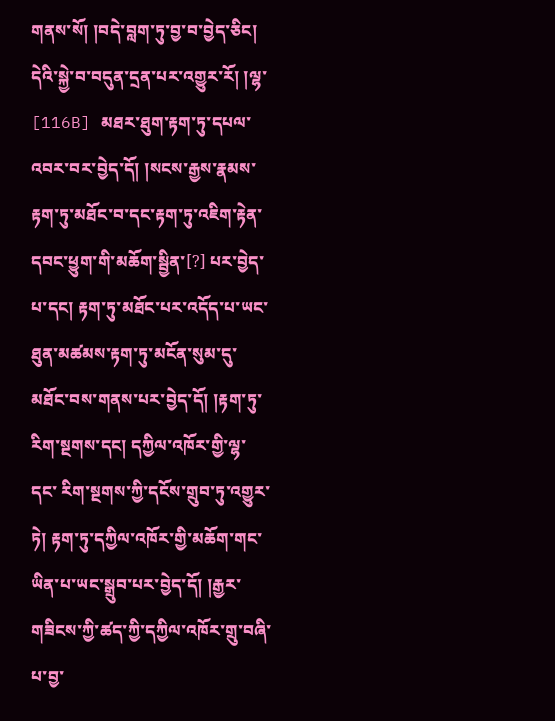གནས་སོ། །བདེ་བླག་ཏུ་བྱ་བ་བྱེད་ཅིང། དེའི་སྐྱེ་བ་བདུན་དྲན་པར་འགྱུར་རོ། །ལྷ་ [116B] མཐར་ཐུག་རྟག་ཏུ་དཔལ་འབར་བར་བྱེད་དོ། །སངས་རྒྱས་རྣམས་རྟག་ཏུ་མཐོང་བ་དང་རྟག་ཏུ་འཇིག་རྟེན་དབང་ཕྱུག་གི་མཆོག་སྦྱིན་[?] པར་བྱེད་པ་དང། རྟག་ཏུ་མཐོང་པར་འདོད་པ་ཡང་ཐུན་མཚམས་རྟག་ཏུ་མངོན་སུམ་དུ་མཐོང་བས་གནས་པར་བྱེད་དོ། །རྟག་ཏུ་རིག་སྔགས་དང། དཀྱིལ་འཁོར་གྱི་ལྷ་དང་ རིག་སྔགས་ཀྱི་དངོས་གྲུབ་ཏུ་འགྱུར་ཏེ། རྟག་ཏུ་དཀྱིལ་འཁོར་གྱི་མཆོག་གང་ཡིན་པ་ཡང་སྒྲུབ་པར་བྱེད་དོ། །རྒྱར་གཟིངས་ཀྱི་ཚད་ཀྱི་དཀྱིལ་འཁོར་གྲུ་བཞི་པ་བྱ་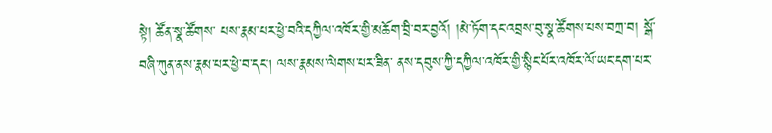སྟེ། ཚོན་སྣ་ཚོགས་ པས་རྣམ་པར་ཕྱེ་བའི་དཀྱིལ་འཁོར་གྱི་མཆོག་བྲི་བར་བྱའོ། །མེ་ཏོག་དང་འབྲས་བུ་སྣ་ཚོགས་པས་བཀྲ་བ། སྒོ་བཞི་ཀུན་ནས་རྣམ་པར་ཕྱེ་བ་དང། ལས་རྣམས་ལེགས་པར་ཟིན་ ནས་དབུས་ཀྱི་དཀྱིལ་འཁོར་གྱི་སྙིང་པོར་འཁོར་ལོ་ཡང་དག་པར་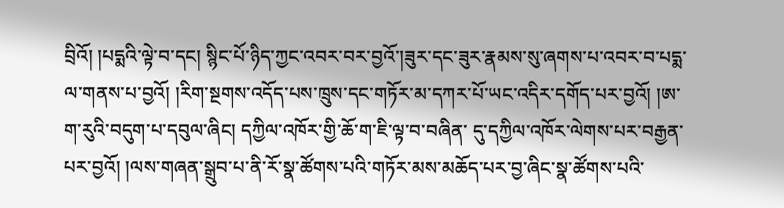བྲིའོ། །པདྨའི་ལྟེ་བ་དང། སྙིང་པོ་ཉིད་ཀྱང་འབར་བར་བྱའོ་།ཟུར་དང་ཟུར་རྣམས་སུ་ཞགས་པ་འབར་བ་པདྨ་ ལ་གནས་པ་བྱའོ། །རིག་སྔགས་འདོད་པས་ཁྲུས་དང་གཏོར་མ་དཀར་པོ་ཡང་འདིར་དགོད་པར་བྱའོ། །ཨ་ག་རུའི་བདུག་པ་དབུལ་ཞིང། དཀྱིལ་འཁོར་གྱི་ཆོ་ག་ཇི་ལྟ་བ་བཞིན་ དུ་དཀྱིལ་འཁོར་ལེགས་པར་བརྒྱན་པར་བྱའོ། །ལས་གཞན་སྒྲུབ་པ་ནི་རོ་སྣ་ཚོགས་པའི་གཏོར་མས་མཆོད་པར་བྱ་ཞིང་སྣ་ཚོགས་པའི་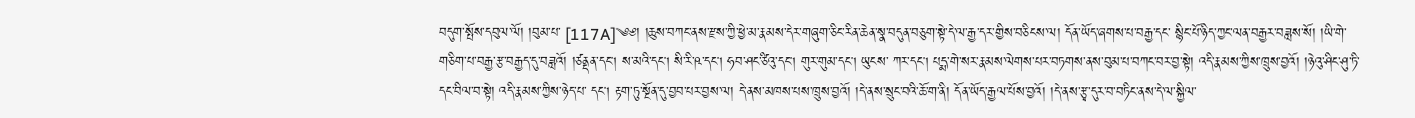བདུག་སྤོས་དབུལ་ལོ། །བུམ་པ་ [117A]༄༅། །ཆུས་བཀང་ནས་རྫས་ཀྱི་ཕྱེ་མ་རྣམས་དེར་གཞུག་ཅིང་རིན་ཆེན་སྣ་བདུན་བཅུག་སྟེ་དེ་ལ་རྒྱ་དར་གྱིས་བཅིངས་ལ། དོན་ཡོད་ཞགས་པ་བརྒྱ་དང་ སྙིང་པོ་ཉིད་ཀྱང་ལན་བརྒྱར་བཟླས་སོ། །ཡི་གེ་གཅིག་པ་བརྒྱ་རྩ་བརྒྱད་དུ་བཟླའོ། །ཙནྡན་དང། ས་མའི་དང། སི་རི་ཥ་དང། ཧབ་ཤང་ཙིའུ་དང། གུར་གུམ་དང། ཡུངས་ ཀར་དང། པདྨ་གེ་སར་རྣམས་ལེགས་པར་བཏགས་ནས་བུམ་པ་བཀང་བར་བྱ་སྟེ། འདི་རྣམས་ཀྱིས་ཁྲུས་བྱའོ། །ཉེའུ་ཤིང་ཤུ་ཏི་དང་བིལ་བ་སྟེ། འདི་རྣམས་ཀྱིས་ཉེད་པ་ དང། རྟག་ཏུ་སྔོན་དུ་བྱབ་པར་བྱས་ལ། དེ་ནས་མཁས་པས་ཁྲུས་བྱའོ། །དེ་ནས་སྲུང་བའི་ཆོ་ག་ནི། དོན་ཡོད་རྒྱལ་པོས་བྱའོ། །དེ་ནས་རྩྭ་དུར་བ་བཏིང་ནས་དེ་ལ་སྐྱིལ་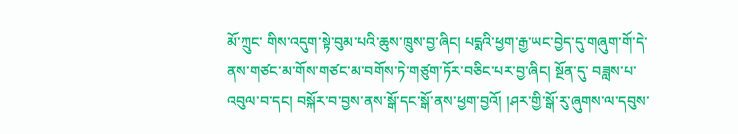མོ་ཀྲུང་ གིས་འདུག་སྟེ་བུམ་པའི་ཆུས་ཁྲུས་བྱ་ཞིང། པདྨའི་ཕྱག་རྒྱ་ཡང་བྱེད་དུ་གཞུག་གོ་དེ་ནས་གཙང་མ་གོས་གཙང་མ་བགོས་ཏེ་གཙུག་ཏོར་བཅིང་པར་བྱ་ཞིང། སྔོན་དུ་ བཟླས་པ་འབུལ་བ་དང། བསྐོར་བ་བྱས་ནས་སྒོ་དང་སྒོ་ནས་ཕྱག་བྱའོ། །ཤར་གྱི་སྒོ་རུ་ཞུགས་ལ་དབུས་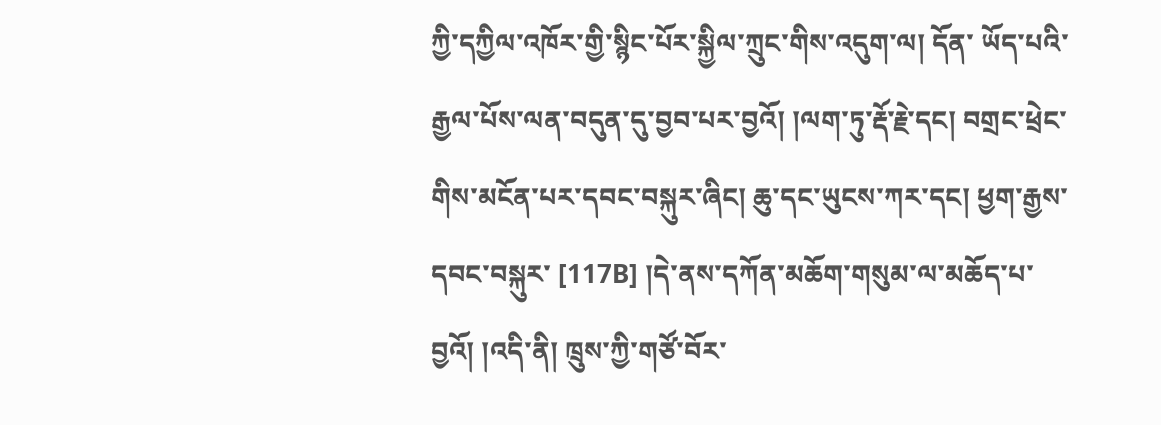ཀྱི་དཀྱིལ་འཁོར་གྱི་སྙིང་པོར་སྐྱིལ་ཀྲུང་གིས་འདུག་ལ། དོན་ ཡོད་པའི་རྒྱལ་པོས་ལན་བདུན་དུ་བྱབ་པར་བྱའོ། །ལག་ཏུ་རྡོ་རྗེ་དང། བགྲང་ཕྲེང་གིས་མངོན་པར་དབང་བསྐུར་ཞིང། ཆུ་དང་ཡུངས་ཀར་དང། ཕྱག་རྒྱས་དབང་བསྐུར་ [117B] །དེ་ནས་དཀོན་མཆོག་གསུམ་ལ་མཆོད་པ་བྱའོ། །འདི་ནི། ཁྲུས་ཀྱི་གཙོ་བོར་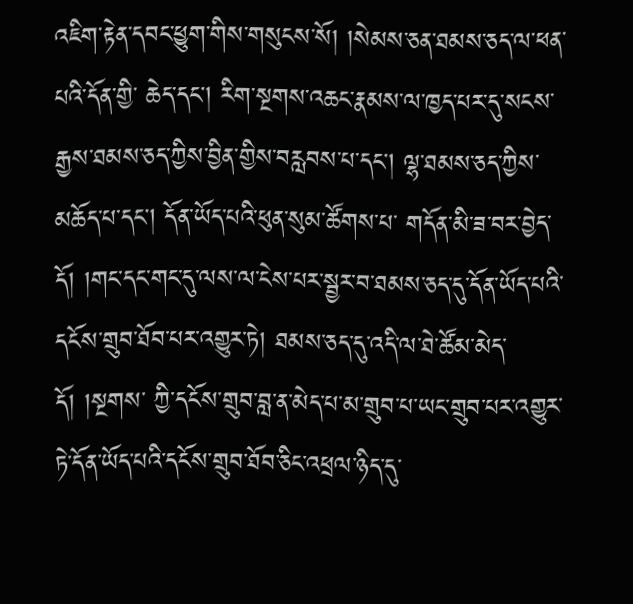འཇིག་རྟེན་དབང་ཕྱུག་གིས་གསུངས་སོ། །སེམས་ཅན་ཐམས་ཅད་ལ་ཕན་པའི་དོན་གྱི་ ཆེད་དང། རིག་སྔགས་འཆང་རྣམས་ལ་ཁྱད་པར་དུ་སངས་རྒྱས་ཐམས་ཅད་ཀྱིས་བྱིན་གྱིས་བརླབས་པ་དང། ལྷ་ཐམས་ཅད་ཀྱིས་མཆོད་པ་དང། དོན་ཡོད་པའི་ཕུན་སུམ་ཚོགས་པ་ གདོན་མི་ཟ་བར་བྱེད་དོ། །གང་དང་གང་དུ་ལས་ལ་ངེས་པར་སྦྱར་བ་ཐམས་ཅད་དུ་དོན་ཡོད་པའི་དངོས་གྲུབ་ཐོབ་པར་འགྱུར་ཏེ། ཐམས་ཅད་དུ་འདི་ལ་ཐེ་ཚོམ་མེད་དོ། །སྔགས་ ཀྱི་དངོས་གྲུབ་བླ་ན་མེད་པ་མ་གྲུབ་པ་ཡང་གྲུབ་པར་འགྱུར་ཏེ་དོན་ཡོད་པའི་དངོས་གྲུབ་ཐོབ་ཅིང་འཕྲལ་ཉིད་དུ་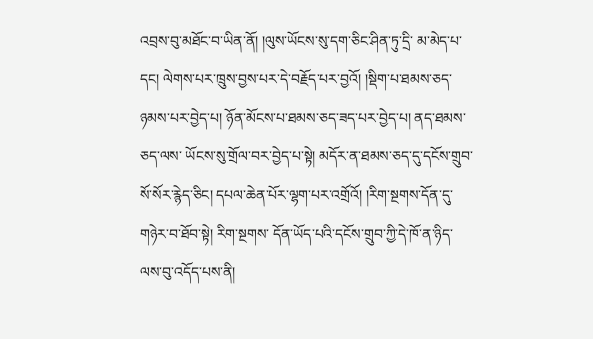འབྲས་བུ་མཐོང་བ་ཡིན་ནོ། །ལུས་ཡོངས་སུ་དག་ཅིང་ཤིན་ཏུ་དྲི་ མ་མེད་པ་དང། ལེགས་པར་ཁྲུས་བྱས་པར་དེ་བརྗོད་པར་བྱའོ། །སྡིག་པ་ཐམས་ཅད་ཉམས་པར་བྱེད་པ། ཉོན་མོངས་པ་ཐམས་ཅད་ཟད་པར་བྱེད་པ། ནད་ཐམས་ཅད་ལས་ ཡོངས་སུ་གྲོལ་བར་བྱེད་པ་སྟེ། མདོར་ན་ཐམས་ཅད་དུ་དངོས་གྲུབ་སོ་སོར་རྙེད་ཅིང། དཔལ་ཆེན་པོར་ལྷག་པར་འགྲོའོ། །རིག་སྔགས་དོན་དུ་གཉེར་བ་ཐོབ་སྟེ། རིག་སྔགས་ དོན་ཡོད་པའི་དངོས་གྲུབ་ཀྱི་དེ་ཁོ་ན་ཉིད་ལས་བུ་འདོད་པས་ནི།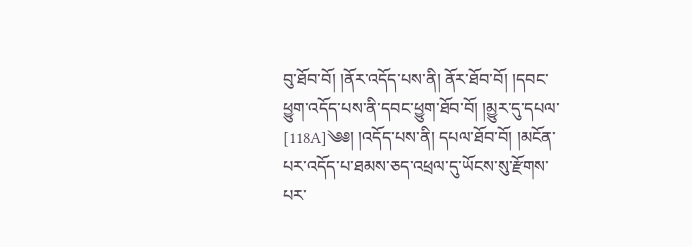བུ་ཐོབ་བོ། །ནོར་འདོད་པས་ནི། ནོར་ཐོབ་བོ། །དབང་ཕྱུག་འདོད་པས་ནི་དབང་ཕྱུག་ཐོབ་བོ། །མྱུར་དུ་དཔལ་ [118A]༄༅། །འདོད་པས་ནི། དཔལ་ཐོབ་བོ། །མངོན་པར་འདོད་པ་ཐམས་ཅད་འཕྲལ་དུ་ཡོངས་སུ་རྫོགས་པར་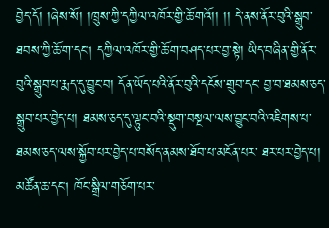བྱེད་དོ། །ཞེས་སོ། །ཁྲུས་ཀྱི་དཀྱིལ་འཁོར་གྱི་ཆོ་གའོ།། །། དེ་ནས་ནོར་བུའི་སྒྲུབ་ཐབས་ཀྱི་ཆོ་ག་དང། དཀྱིལ་འཁོར་གྱི་ཆོ་ག་བཤད་པར་བྱ་སྟེ། ཡིད་བཞིན་གྱི་ནོར་བུའི་སྒྲུབ་པ་རྨད་དུ་བྱུང་བ། དོན་ཡོད་པའི་ནོར་བུའི་དངོས་གྲུབ་དང་ བྱ་བ་ཐམས་ཅད་སྒྲུབ་པར་བྱེད་པ། ཐམས་ཅད་དུ་ལྟུང་བའི་སྡུག་བསྔལ་ལས་བྱུང་བའི་འཇིགས་པ་ཐམས་ཅད་ལས་སྐྱོབ་པར་བྱེད་པ་བསོད་ནམས་ཐོབ་པ་མངོན་པར་ ཐར་པར་བྱེད་པ། མཚོན་ཆ་དང། ཁོང་སྒྲིལ་གཅོག་པར་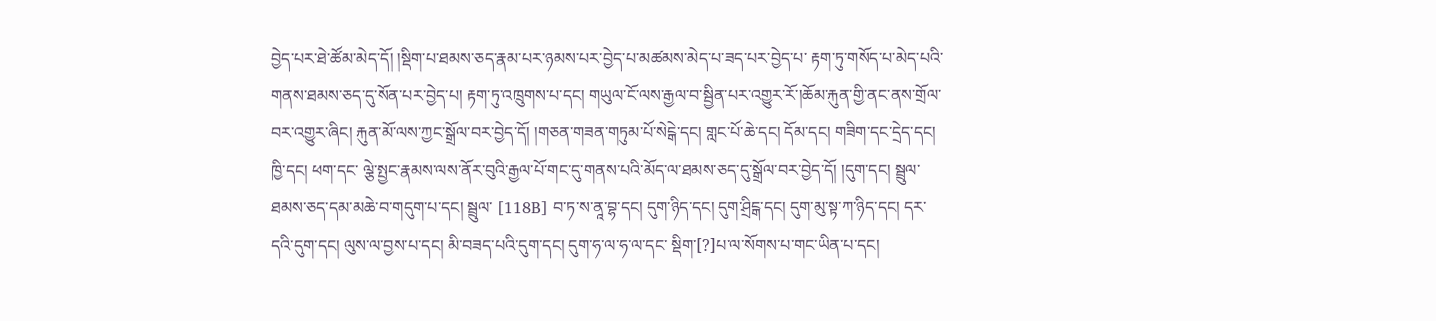བྱེད་པར་ཐེ་ཚོམ་མེད་དོ། །སྡིག་པ་ཐམས་ཅད་རྣམ་པར་ཉམས་པར་བྱེད་པ་མཚམས་མེད་པ་ཟད་པར་བྱེད་པ་ རྟག་ཏུ་གསོད་པ་མེད་པའི་གནས་ཐམས་ཅད་དུ་སོན་པར་བྱེད་པ། རྟག་ཏུ་འཁྲུགས་པ་དང། གཡུལ་ངོ་ལས་རྒྱལ་བ་སྦྱིན་པར་འགྱུར་རོ་།ཆོམ་རྐུན་གྱི་ནང་ནས་གྲོལ་ བར་འགྱུར་ཞིང། རྐུན་མོ་ལས་ཀྱང་སྒྲོལ་བར་བྱེད་དོ། །གཅན་གཟན་གཏུམ་པོ་སེངྒེ་དང། གླང་པོ་ཆེ་དང། དོམ་དང། གཟིག་དང་དྲེད་དང། ཁྱི་དང། ཕག་དང་ ལྕེ་སྤྱང་རྣམས་ལས་ནོར་བུའི་རྒྱལ་པོ་གང་དུ་གནས་པའི་མོད་ལ་ཐམས་ཅད་དུ་སྒྲོལ་བར་བྱེད་དོ། །དུག་དང། སྦྲུལ་ཐམས་ཅད་དམ་མཆེ་བ་གདུག་པ་དང། སྦྲུལ་ [118B] བ་ཏ་ས་ནཱ་བྷ་དང། དུག་ཉིད་དང། དུག་ཤྲིངྒ་དང། དུག་མུ་སྟ་ཀ་ཉིད་དང། དར་དའི་དུག་དང། ལུས་ལ་བྱས་པ་དང། མི་བཟད་པའི་དུག་དང། དུག་ཧ་ལ་ཧ་ལ་དང་ སྡིག་[?]པ་ལ་སོགས་པ་གང་ཡིན་པ་དང།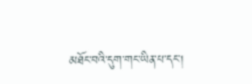མཐོང་བའི་དུག་གང་ཡིན་པ་དང།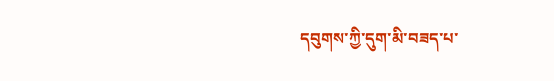དབུགས་ཀྱི་དུག་མི་བཟད་པ་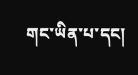གང་ཡིན་པ་དང།